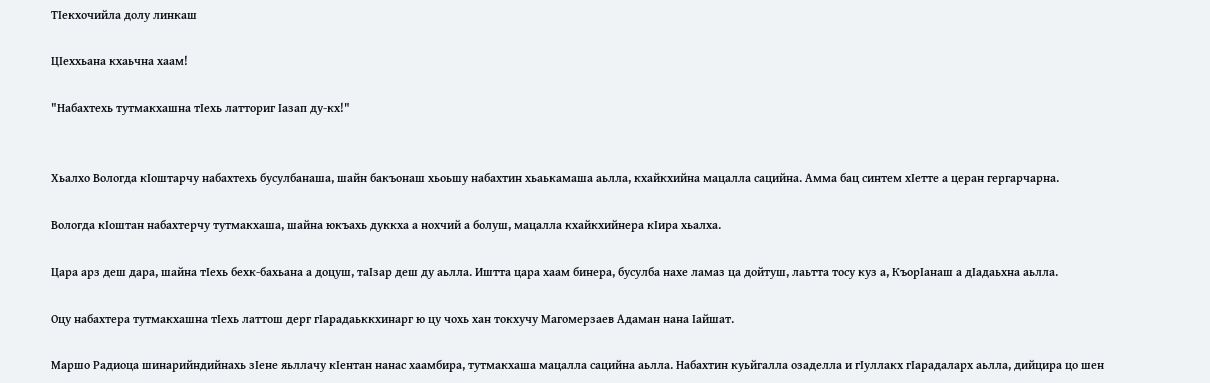ТIекхочийла долу линкаш

ЦIеххьана кхаьчна хаам!

"Набахтехь тутмакхашна тIехь латториг Iазап ду-кх!"


Хьалхо Вологда кIоштарчу набахтехь бусулбанаша, шайн бакъонаш хьоьшу набахтин хьаькамаша аьлла, кхайкхийна мацалла сацийна. Амма бац синтем хIетте а церан гергарчарна.

Вологда кIоштан набахтерчу тутмакхаша, шайна юкъахь дуккха а нохчий а болуш, мацалла кхайкхийнера кIира хьалха.

Цара арз деш дара, шайна тIехь бехк-бахьана а доцуш, таIзар деш ду аьлла. Иштта цара хаам бинера, бусулба нахе ламаз ца дойтуш, лаьтта тосу куз а, КъорIанаш а дIадаьхна аьлла.

Оцу набахтера тутмакхашна тIехь латтош дерг гIарадаьккхинарг ю цу чохь хан токхучу Магомерзаев Адаман нана Iайшат.

Маршо Радиоца шинарийндийнахь зIене яьллачу кIентан нанас хаамбира, тутмакхаша мацалла сацийна аьлла. Набахтин куьйгалла озаделла и гIуллакх гIарадаларх аьлла, дийцира цо шен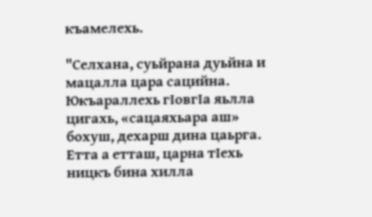къамелехь.

"Селхана, суьйрана дуьйна и мацалла цара сацийна. Юкъараллехь гIовгIа яьлла цигахь, «сацаяхьара аш» бохуш, дехарш дина цаьрга. Етта а етташ, царна тIехь ницкъ бина хилла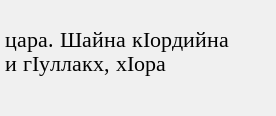цара. Шайна кIордийна и гIуллакх, хIора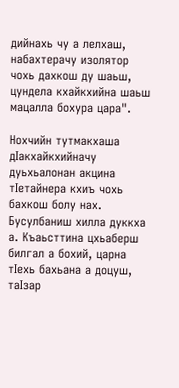дийнахь чу а лелхаш, набахтерачу изолятор чохь дахкош ду шаьш, цундела кхайкхийна шаьш мацалла бохура цара".

Нохчийн тутмакхаша дIакхайкхийначу дуьхьалонан акцина тIетайнера кхиъ чохь бахкош болу нах. Бусулбаниш хилла дуккха а. Къаьсттина цхьаберш билгал а бохий, царна тIехь бахьана а доцуш, таIзар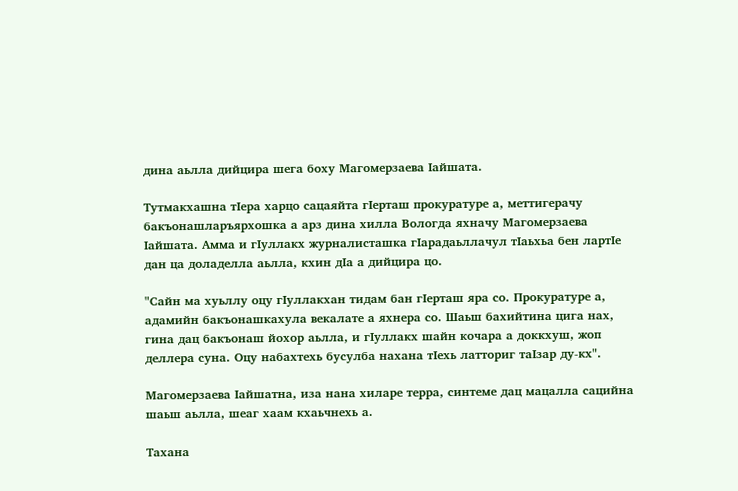дина аьлла дийцира шега боху Магомерзаева Iайшата.

Тутмакхашна тIера харцо сацаяйта гIерташ прокуратуре а, меттигерачу бакъонашларъярхошка а арз дина хилла Вологда яхначу Магомерзаева Iайшата. Амма и гIуллакх журналисташка гIарадаьллачул тIаьхьа бен лартIе дан ца доладелла аьлла, кхин дIа а дийцира цо.

"Сайн ма хуьллу оцу гIуллакхан тидам бан гIерташ яра со. Прокуратуре а, адамийн бакъонашкахула векалате а яхнера со. Шаьш бахийтина цига нах, гина дац бакъонаш йохор аьлла, и гIуллакх шайн кочара а доккхуш, жоп деллера суна. Оцу набахтехь бусулба нахана тIехь латториг таIзар ду-кх".

Магомерзаева Iайшатна, иза нана хиларе терра, синтеме дац мацалла сацийна шаьш аьлла, шеаг хаам кхаьчнехь а.

Тахана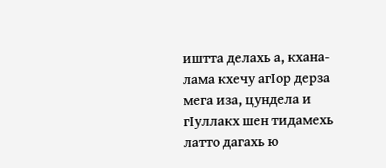иштта делахь а, кхана-лама кхечу агIор дерза мега иза, цундела и гIуллакх шен тидамехь латто дагахь ю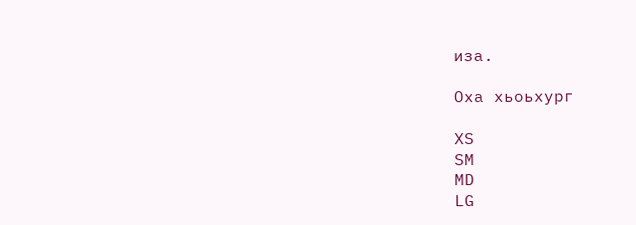иза.

Оха хьоьхург

XS
SM
MD
LG